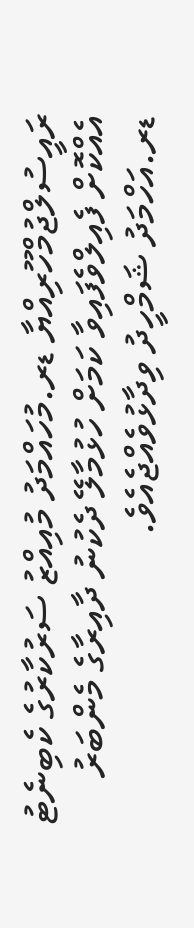ރައީސުލްޖުމްހޫރިއްޔާ ޑރ.މުހައްމަދު މުއިއްޒު ސަރުކާރުގެ ކެބިނެޓު އެއްކޮށް ފެއިލްވެފައިވާ ކަމަށް ހުޅުމާލޭ ދެކުނު ދާއިރާގެ މެންބަރު ޑރ.އަހްމަދު ޝަމްހީދު ވިދާޅުވެއްޖެއެވެ.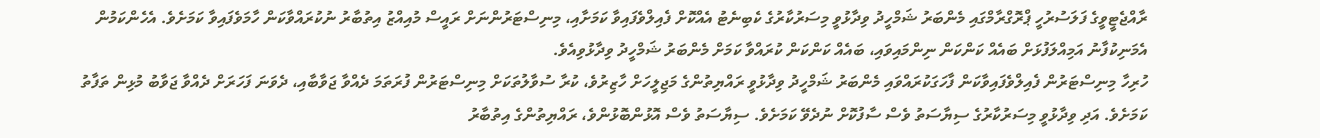ރާއްޖެޓީވީގެ ފަލަސުރުހީ ޕްރޮގްރާމްގައި މެންބަރު ޝަމްހީދު ވިދާޅުވީ މިސަރުކާރުގެ ކެބިނެޓު އެއްކޮށް ފެއިލްވެފައިވާ ކަމަށާއި، މިނިސްޓަރުންނަށް ރައީސް މުއިއްޒު އިތުބާރު ނުކުރައްވާކަން ހާމަވެފައިވާ ކަމަށެވެ. އެހެންކަމުން އެމަނިކުފާނު އަމިއްލަފުޅަށް ބައެއް ކަންކަން ނިންމައިވައި، ބައެއް ކަންކަން ކުރައްވާ ކަމަށް މެންބަރު ޝަމްހީދު ވިދާޅުވިއެވެ.
ހުރިހާ މިނިސްޓަރުން ފެއިލްވެފައިވާކަން ފާހަގަކުރައްވައި މެންބަރު ޝަމްހީދު ވިދާޅުވީ ރައްޔިތުންގެ މަޖިލީހަށް ހާޒިރުވެ، ކުރާ ސުވާލުތަކަށް މިނިސްޓަރުން ފުރަތަމަ ދެއްވާ ޖަވާބާއި، ދެވަނަ ފަހަރަށް ދެއްވާ ޖަވާބު މުޅިން ތަފާތު ކަމަށެވެ. އަދި ވިދާޅުވީ މިސަރުކާރުގެ ސިޔާސަތު ވެސް ސާފުކޮށް ނުދެވޭ ކަމަށެވެ. ސިޔާސަތު ވެސް އޮޅުންބޮޅުންވެ، ރައްޔިތުންގެ އިތުބާރު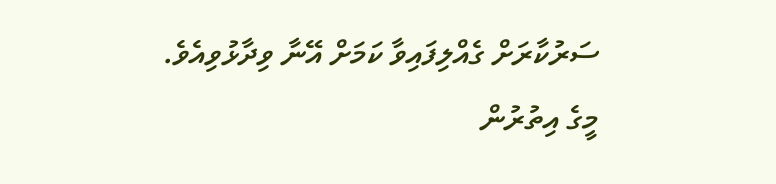ސަރުކާރަށް ގެއްލިފައިވާ ކަމަށް އޭނާ ވިދާޅުވިއެވެ.
މީގެ އިތުރުން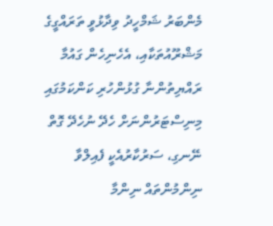މެންބަރު ޝަމްހީދު ވިދާޅުވީ ތަރައްގީގެ މަޝްރޫއުތަކާއި، އެހެނިހެން ގައުމާ ރައްޔިތުންނާ ގުޅުންހުރި ކަންކަމުގައި މިނިސްޓަރުންނަށް ހެދޭ ނުހެދޭ ގޮތް ނޭނގި، ސަރުކާރުއެކީ ފެއިލްވާ ނިންމުންތައް ނިންމާ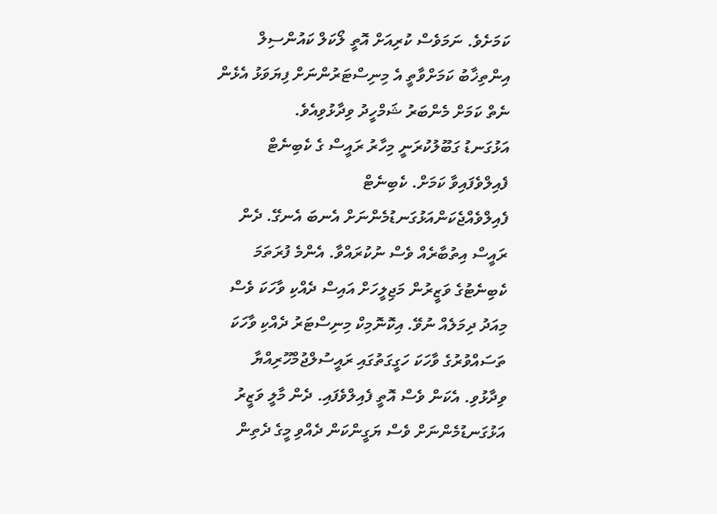ކަމަށެވެ. ނަމަވެސް ކުރިއަށް އޮތީ ލޯކަލް ކައުންސިލް އިންތިޚާބު ކަމަށްވާތީ އެ މިނިސްޓަރުންނަށް ފިޔަވަޅު އެޅެން ނެތް ކަމަށް މެންބަރު ޝަމްހީދު ވިދާޅުވިއެވެ.
އަޅުގަނޑު ގަބޫލުކުރަނީ މިހާރު ރައީސް ގެ ކެބިނެޓް ފެއިލްވެފައިވާ ކަމަށް. ކެބިނެޓް ފެއިލްވެއްޖެކަންއަޅުގަނޑުމެންނަށް އެނބަ އެނގޭ. ދެން ރައީސް އިތުބާރެއް ވެސް ނުކުރައްވާ. އެންމެ ފުރަތަމަ ކެބިނެޓުގެ ވަޒީރުން މަޖިލީހަށް އައިސް ދެއްކި ވާހަކަ ވެސް މިއަދު ދިމަލެއް ނުވޭ. އިކޮނޮމިކް މިނިސްޓަރު ދެއްކި ވާހަކަ ތަސައްވުރުގެ ވާހަކަ ހަގީގަތުގައި ރައީސުލްޖުމްހޫރިއްޔާ ވިދާޅުވި. އެކަން ވެސް އޮތީ ފެއިލްވެފައި. ދެން މާލީ ވަޒީރު އަޅުގަނޑުމެންނަށް ވެސް ޔަގީންކަން ދެއްވި މީގެ ދެތިން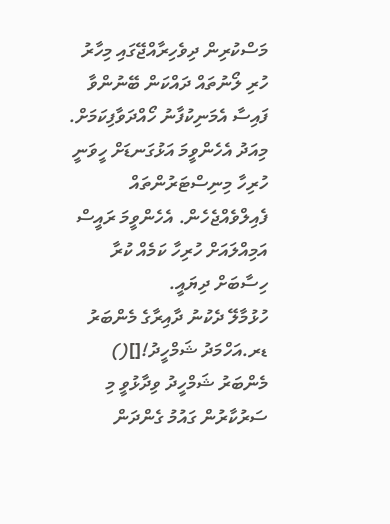މަސްކުރިން ދިވެހިރާއްޖޭގައި މިހާރު ހުރި ލޯނުތައް ދައްކަން ބޭނުންވާ ފައިސާ އެމަނިކުފާނު ހޯއްދަވާފިކަމަށް. މިއަދު އެހެންވީމަ އަޅުގަނޑަށް ހީވަނީ ހުރިހާ މިނިސްޓަރުންތައް ފެއިލްވެއްޖެހެން. އެހެންވީމަ ރައީސް އަމިއްލައަށް ހުރިހާ ކަމެއް ކުރާ ހިސާބަށް ދިޔައީ.
ހުޅުމާލޭ ދެކުނު ދާއިރާގެ މެންބަރު ޑރ.އަހްމަދު ޝަމްހީދު![]()
މެންބަރު ޝަމްހީދު ވިދާޅުވީ މި ސަރުކާރުން ގައުމު ގެންދަން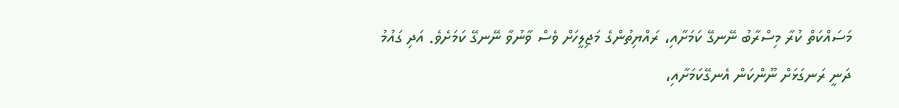މަސައްކަތް ކުރާ މިސްރާބު ނޭނގޭ ކަމަށާއި، ރައްޔިތުންގެ މަޖިލީހަށް ވެސް ވާނުވާ ނޭނގޭ ކަމަށެވެ. އަދި ގައުމު ދަނީ ރަނގަޅަށް ނޫންކަން އެނގޭކަމަށާއި،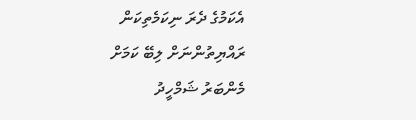އެކަމުގެ ދެރަ ނިކަމެތިކަން ރައްޔިތުންނަށް ލިބޭ ކަމަށް މެންބަރު ޝަމްހީދު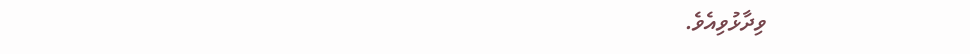ވިދާޅުވިއެވެ.